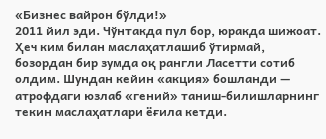«Бизнес вайрон бўлди!»
2011 йил эди. Чўнтакда пул бор, юракда шижоат. Ҳеч ким билан маслаҳатлашиб ўтирмай, бозордан бир зумда оқ рангли Ласетти сотиб олдим. Шундан кейин «акция» бошланди — атрофдаги юзлаб «гений» таниш-билишларнинг текин маслаҳатлари ёғила кетди.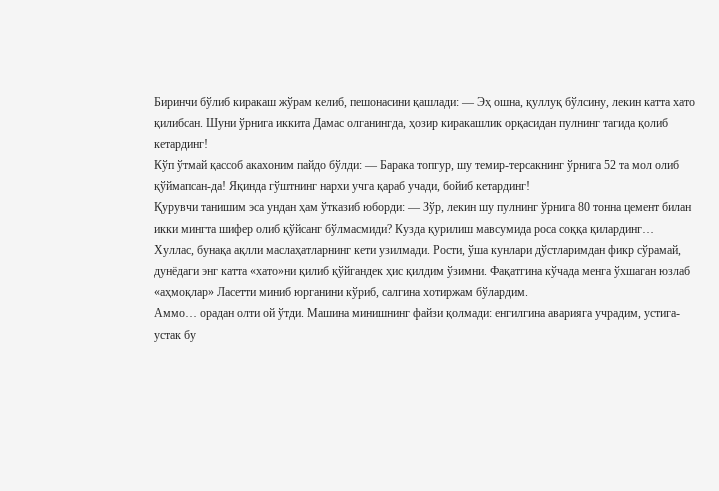Биринчи бўлиб киракаш жўрам келиб, пешонасини қашлади: — Эҳ ошна, қуллуқ бўлсину, лекин катта хато қилибсан. Шуни ўрнига иккита Дамас олганингда, ҳозир киракашлик орқасидан пулнинг тагида қолиб кетардинг!
Кўп ўтмай қассоб акахоним пайдо бўлди: — Барака топгур, шу темир-терсакнинг ўрнига 52 та мол олиб қўймапсан-да! Яқинда гўштнинг нархи учга қараб учади, бойиб кетардинг!
Қурувчи танишим эса ундан ҳам ўтказиб юборди: — Зўр, лекин шу пулнинг ўрнига 80 тонна цемент билан икки мингта шифер олиб қўйсанг бўлмасмиди? Кузда қурилиш мавсумида роса соққа қилардинг…
Хуллас, бунақа ақлли маслаҳатларнинг кети узилмади. Рости, ўша кунлари дўстларимдан фикр сўрамай, дунёдаги энг катта «хато»ни қилиб қўйгандек ҳис қилдим ўзимни. Фақатгина кўчада менга ўхшаган юзлаб «аҳмоқлар» Ласетти миниб юрганини кўриб, салгина хотиржам бўлардим.
Аммо… орадан олти ой ўтди. Машина минишнинг файзи қолмади: енгилгина аварияга учрадим, устига-устак бу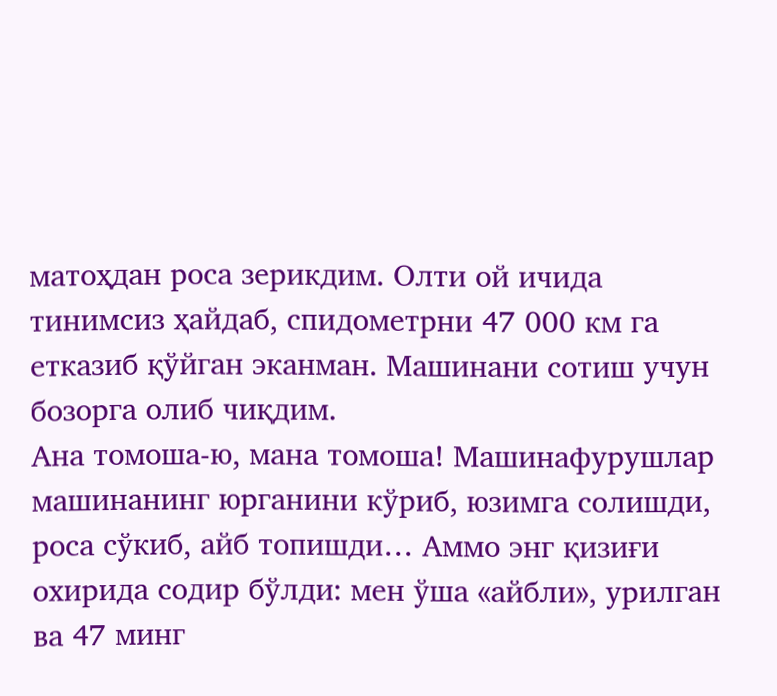матоҳдан роса зерикдим. Олти ой ичида тинимсиз ҳайдаб, спидометрни 47 000 км га етказиб қўйган эканман. Машинани сотиш учун бозорга олиб чиқдим.
Ана томоша-ю, мана томоша! Машинафурушлар машинанинг юрганини кўриб, юзимга солишди, роса сўкиб, айб топишди… Аммо энг қизиғи охирида содир бўлди: мен ўша «айбли», урилган ва 47 минг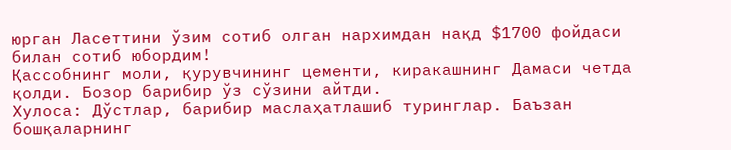юрган Ласеттини ўзим сотиб олган нархимдан нақд $1700 фойдаси билан сотиб юбордим!
Қассобнинг моли, қурувчининг цементи, киракашнинг Дамаси четда қолди. Бозор барибир ўз сўзини айтди.
Хулоса: Дўстлар, барибир маслаҳатлашиб туринглар. Баъзан бошқаларнинг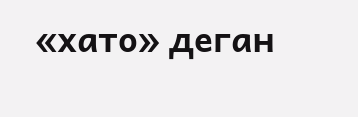«хато» деган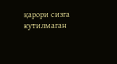қарори сизга кутилмаган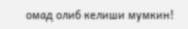омад олиб келиши мумкин!